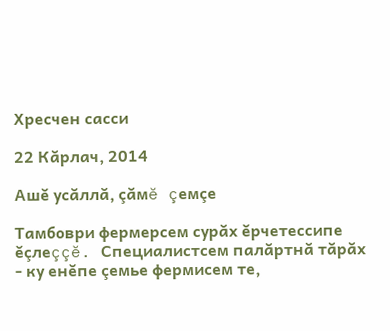Хресчен сасси

22 Кăрлач, 2014

Ашĕ усăллă, çăмĕ çемçе

Тамбоври фермерсем сурăх ĕрчетессипе ĕçлеççĕ. Специалистсем палăртнă тăрăх - ку енĕпе çемье фермисем те,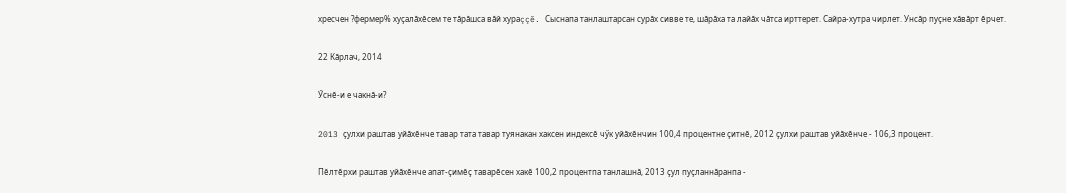хресчен ?фермер% хуçалăхĕсем те тăрăшса вăй хураççĕ. Сыснапа танлаштарсан сурăх сивве те, шăрăха та лайăх чăтса ирттерет. Сайра-хутра чирлет. Унсăр пуçне хăвăрт ĕрчет.

22 Кăрлач, 2014

Ӳснĕ-и е чакнă-и?

2013 çулхи раштав уйăхĕнче тавар тата тавар туянакан хаксен индексĕ чӳк уйăхĕнчин 100,4 процентне çитнĕ, 2012 çулхи раштав уйăхĕнче - 106,3 процент.

Пĕлтĕрхи раштав уйăхĕнче апат-çимĕç таварĕсен хакĕ 100,2 процентпа танлашнă, 2013 çул пуçланнăранпа -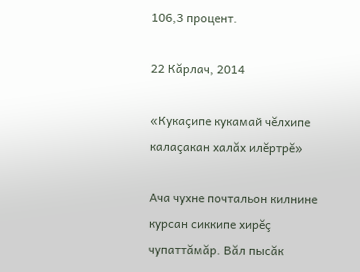106,3 процент.

22 Кăрлач, 2014

«Кукаçипе кукамай чĕлхипе калаçакан халăх илĕртрĕ»

Ача чухне почтальон килнине курсан сиккипе хирĕç чупаттăмăр. Вăл пысăк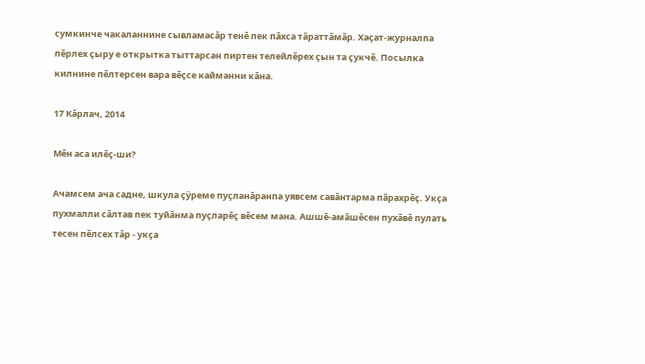сумкинче чакаланнине сывламасăр тенĕ пек пăхса тăраттăмăр. Хаçат-журналпа пĕрлех çыру е открытка тыттарсан пиртен телейлĕрех çын та çукчĕ. Посылка килнине пĕлтерсен вара вĕçсе кайманни кăна.

17 Кăрлач, 2014

Мĕн аса илĕç-ши?

Ачамсем ача садне, шкула çÿреме пуçланăранпа уявсем савăнтарма пăрахрĕç. Укçа пухмалли сăлтав пек туйăнма пуçларĕç вĕсем мана. Ашшĕ-амăшĕсен пухăвĕ пулать тесен пĕлсех тăр - укçа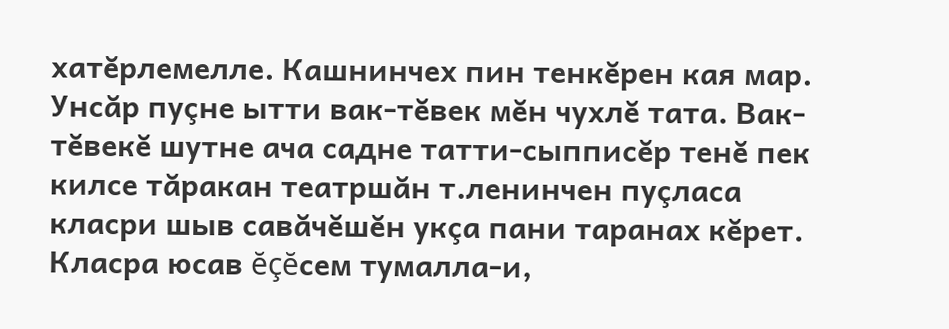хатĕрлемелле. Кашнинчех пин тенкĕрен кая мар. Унсăр пуçне ытти вак-тĕвек мĕн чухлĕ тата. Вак-тĕвекĕ шутне ача садне татти-сыпписĕр тенĕ пек килсе тăракан театршăн т.ленинчен пуçласа класри шыв савăчĕшĕн укçа пани таранах кĕрет. Класра юсав ĕçĕсем тумалла-и,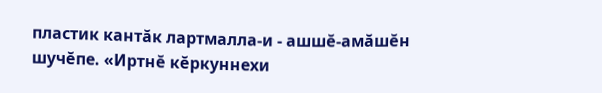пластик кантăк лартмалла-и - ашшĕ-амăшĕн шучĕпе. «Иртнĕ кĕркуннехи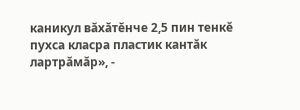каникул вăхăтĕнче 2,5 пин тенкĕ пухса класра пластик кантăк лартрăмăр», -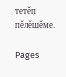тетĕп пĕлĕшĕме.

Pages